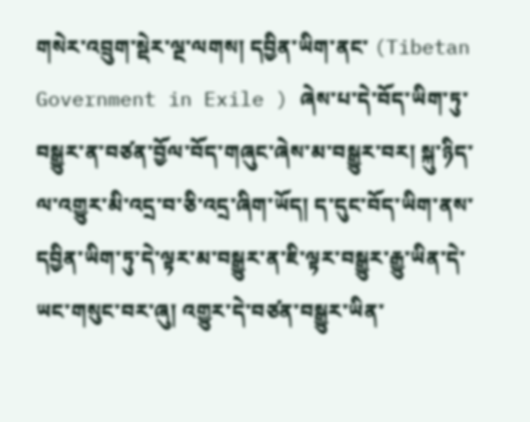གསེར་འབྲུག་སྡེར་ལྔ་ལགས། དབྱིན་ཡིག་ནང་ (Tibetan Government in Exile ) ཞེས་པ་དེ་བོད་ཡིག་ཏུ་བསྒྱུར་ན་བཙན་བྱོལ་བོད་གཞུང་ཞེས་མ་བསྒྱུར་བར། སྐུ་ཉིད་ལ་འགྱུར་མི་འདྲ་བ་ཅི་འདྲ་ཞིག་ཡོད། ད་དུང་བོད་ཡིག་ནས་དབྱིན་ཡིག་ཏུ་དེ་ལྟར་མ་བསྒྱུར་ན་ཇི་ལྟར་བསྒྱུར་རྒྱུ་ཡིན་དེ་ཡང་གསུང་བར་ཞུ། འགྱུར་དེ་བཙན་བསྒྱུར་ཡིན་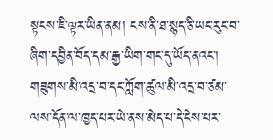སྟངས་ཇི་ལྟར་ཡིན་ནམ། ངས་ནི་ཐ་སྙད་ཅི་ཡང་རུང་བ་ཞིག་དབྱིན་བོད་དམ་རྒྱ་ཡིག་གང་དུ་ཡོད་ནའང་། གཟུགས་མི་འདྲ་བ་དང་ཀློག་ཚུལ་མི་འདྲ་བ་ཙམ་ལས་དོན་ལ་ཁྱད་པར་ཡེ་ནས་མེད་པ་དེ་ངེས་པར་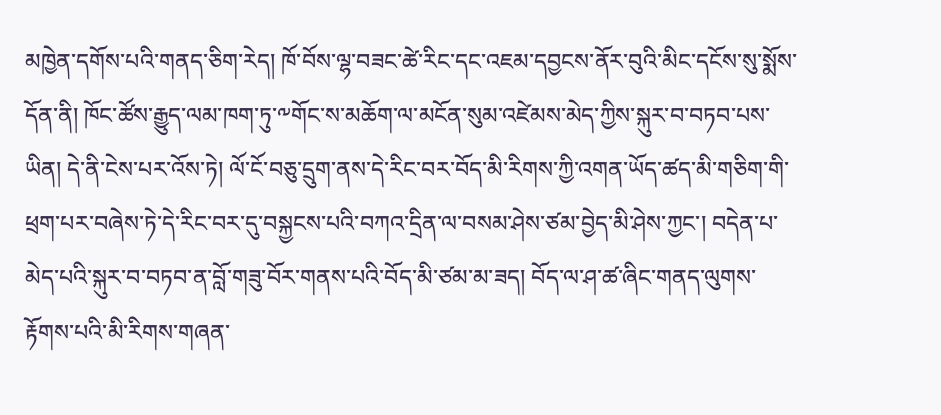མཁྱེན་དགོས་པའི་གནད་ཅིག་རེད། ཁོ་བོས་ལྷ་བཟང་ཚེ་རིང་དང་འཇམ་དབྱངས་ནོར་བུའི་མིང་དངོས་སུ་སྨོས་དོན་ནི། ཁོང་ཚོས་རྒྱུད་ལམ་ཁག་ཏུ་༸གོང་ས་མཆོག་ལ་མངོན་སུམ་འཛེམས་མེད་ཀྱིས་སྐུར་བ་བཏབ་པས་ཡིན། དེ་ནི་ངེས་པར་འོས་ཏེ། ལོ་ངོ་བཅུ་དྲུག་ནས་དེ་རིང་བར་བོད་མི་རིགས་ཀྱི་འགན་ཡོད་ཚད་མི་གཅིག་གི་ཕྲག་པར་བཞེས་ཏེ་དེ་རིང་བར་དུ་བསྐྱངས་པའི་བཀའ་དྲིན་ལ་བསམ་ཤེས་ཙམ་བྱེད་མི་ཤེས་ཀྱང་། བདེན་པ་མེད་པའི་སྐུར་བ་བཏབ་ན་བློ་གཟུ་བོར་གནས་པའི་བོད་མི་ཙམ་མ་ཟད། བོད་ལ་ཤ་ཚ་ཞིང་གནད་ལུགས་རྟོགས་པའི་མི་རིགས་གཞན་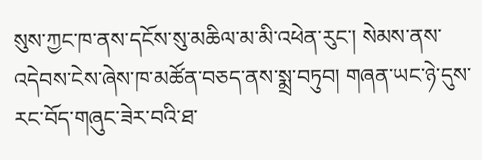སུས་ཀྱང་ཁ་ནས་དངོས་སུ་མཆིལ་མ་མི་འཕེན་རུང་། སེམས་ནས་འདེབས་ངེས་ཞེས་ཁ་མཚོན་བཅད་ནས་སྨྲ་བཏུབ། གཞན་ཡང་ཉེ་དུས་རང་བོད་གཞུང་ཟེར་བའི་ཐ་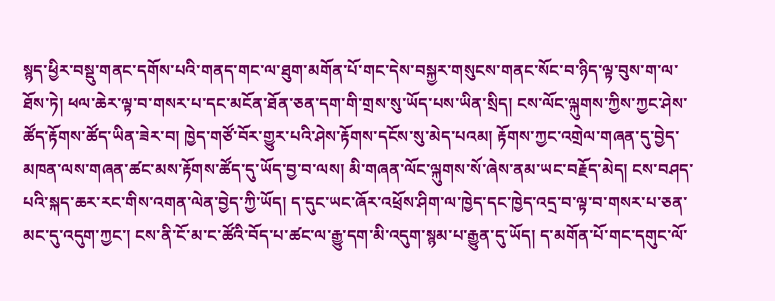སྙད་ཕྱིར་བསྡུ་གནང་དགོས་པའི་གནད་གང་ལ་ཐུག་མགོན་པོ་གང་དེས་བསྐྱར་གསུངས་གནང་སོང་བ་ཉིད་ལྟ་བུས་ག་ལ་ཐོས་ཏེ། ཕལ་ཆེར་ལྟ་བ་གསར་པ་དང་མངོན་ཐོན་ཅན་དག་གི་གྲས་སུ་ཡོད་པས་ཡིན་སྲིད། ངས་ལོང་ལྐུགས་ཀྱིས་ཀྱང་ཤེས་ཚོད་རྟོགས་ཚོད་ཡིན་ཟེར་བ། ཁྱེད་གཙོ་བོར་གྱུར་པའི་ཤེས་རྟོགས་དངོས་སུ་མེད་པའམ། རྟོགས་ཀྱང་འགྲེལ་གཞན་དུ་བྱེད་མཁན་ལས་གཞན་ཚང་མས་རྟོགས་ཚོད་དུ་ཡོད་བྱ་བ་ལས། མི་གཞན་ལོང་ལྐུགས་སོ་ཞེས་ནམ་ཡང་བརྗོད་མེད། ངས་བཤད་པའི་སྐད་ཆར་རང་གིས་འགན་ལེན་བྱེད་ཀྱི་ཡོད། ད་དུང་ཡང་ཞོར་འཕྲོས་ཤིག་ལ་ཁྱེད་དང་ཁྱེད་འདྲ་བ་ལྟ་བ་གསར་པ་ཅན་མང་དུ་འདུག་ཀྱང་། ངས་ནི་ངོ་མ་ང་ཚོའི་བོད་པ་ཚང་ལ་རྒྱུ་དག་མི་འདུག་སྙམ་པ་རྒྱུན་དུ་ཡོད། ད་མགོན་པོ་གང་དགུང་ལོ་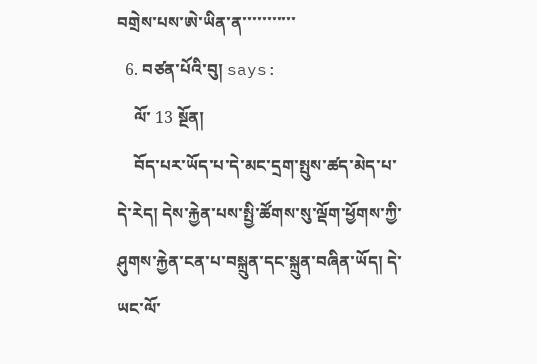བགྲེས་པས་ཨེ་ཡིན་ན་་་་་་་་་་་
  6. བཙན་པོའི་བུ། says:
    ལོ་ 13 སྔོན།
    བོད་པར་ཡོད་པ་དེ་མང་དྲག་སྤུས་ཚད་མེད་པ་དེ་རེད། དེས་རྐྱེན་པས་སྤྱི་ཚོགས་སུ་ལྡོག་ཕྱོགས་ཀྱི་ཤུགས་རྐྱེན་ངན་པ་བསྐྲུན་དང་སྐྲུན་བཞིན་ཡོད། དེ་ཡང་ལོ་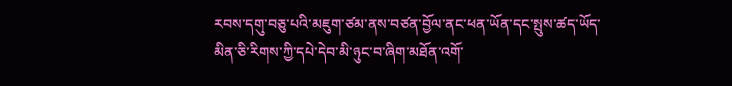རབས་དགུ་བཅུ་པའི་མཇུག་ཙམ་ནས་བཙན་བྱོལ་ནང་ཕན་ཡོན་དང་སྤུས་ཚད་ཡོད་མིན་ཅི་རིགས་ཀྱི་དཔེ་དེབ་མི་ཉུང་བ་ཞིག་མཐོན་འགོ་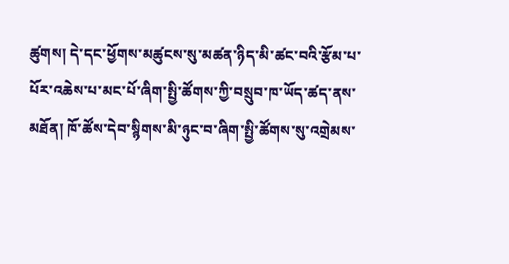ཚུགས། དེ་དང་ཕྱོགས་མཚུངས་སུ་མཚན་ཉིད་མི་ཚང་བའི་རྩོམ་པ་པོར་འཆེས་པ་མང་པོ་ཞིག་སྤྱི་ཚོགས་ཀྱི་བསྲུབ་ཁ་ཡོད་ཚད་ནས་མཐོན། ཁོ་ཚོས་དེབ་སྙིགས་མི་ཉུང་བ་ཞིག་སྤྱི་ཚོགས་སུ་འགྲེམས་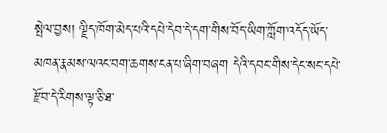སྤེལ་བྱས། ལྗིད་ཁོག་མེད་པའི་དཔེ་དེབ་དེ་དག་གིས་བོད་ཡིག་ཀློག་འདོད་ཡོད་མཁན་རྣམས་ལའང་བག་ཆགས་ངན་པ་ཞིག་བཞག དེའི་དབང་གིས་དེང་སང་དཔེ་རྫོབ་དེ་རིགས་ལྟ་ཅི་ཐ་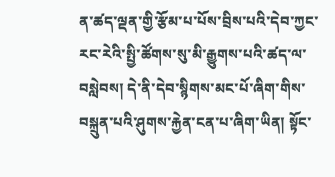ན་ཚད་ལྡན་གྱི་རྩོམ་པ་པོས་བྲིས་པའི་དེབ་ཀྱང་རང་རེའི་སྤྱི་ཚོགས་སུ་མི་རྒྱུགས་པའི་ཚད་ལ་བསླེབས། དེ་ནི་དེབ་སྙིགས་མང་པོ་ཞིག་གིས་བསྐྲུན་པའི་ཤུགས་རྐྱེན་ངན་པ་ཞིག་ཡིན། སྟོང་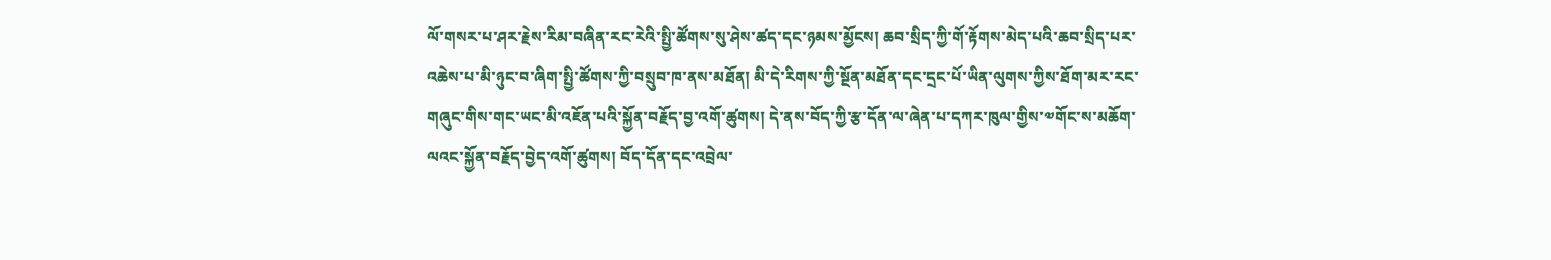ལོ་གསར་པ་ཤར་རྗེས་རིམ་བཞིན་རང་རེའི་སྤྱི་ཚོགས་སུ་ཤེས་ཚད་དང་ཉམས་མྱོངས། ཆབ་སྲིད་ཀྱི་གོ་རྟོགས་མེད་པའི་ཆབ་སྲིད་པར་འཆེས་པ་མི་ཉུང་བ་ཞིག་སྤྱི་ཚོགས་ཀྱི་བསྲུབ་ཁ་ནས་མཐོན། མི་དེ་རིགས་ཀྱི་སྔོན་མཐོན་དང་དྲང་པོ་ཡིན་ལུགས་ཀྱིས་ཐོག་མར་རང་གཞུང་གིས་གང་ཡང་མི་འཇོན་པའི་སྐྱོན་བརྗོད་བྱ་འགོ་ཚུགས། དེ་ནས་བོད་ཀྱི་རྩ་དོན་ལ་ཞེན་པ་དཀར་ཁུལ་གྱིས་༧གོང་ས་མཆོག་ལའང་སྐྱོན་བརྗོད་བྱེད་འགོ་ཚུགས། བོད་དོན་དང་འབྲེལ་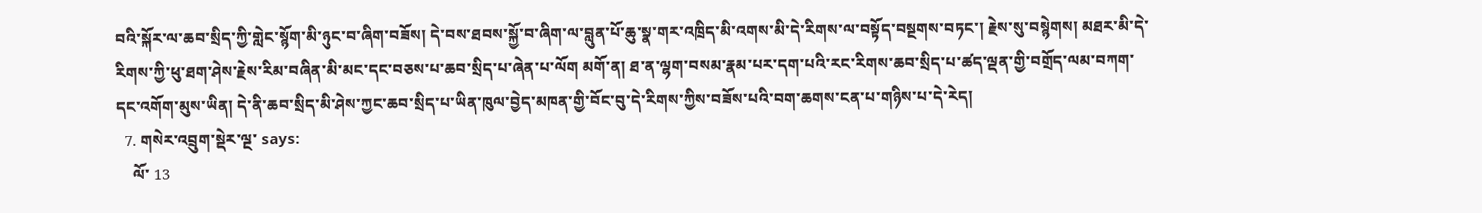བའི་སྐོར་ལ་ཆབ་སྲིད་ཀྱི་གླེང་སྙོག་མི་ཉུང་བ་ཞིག་བཟོས། དེ་བས་ཐབས་སྐྱོ་བ་ཞིག་ལ་བླུན་པོ་ཆུ་སྣ་གར་འཁྲིད་མི་འགས་མི་དེ་རིགས་ལ་བསྟོད་བསྔགས་བཏང་། རྗེས་སུ་བསྙེགས། མཐར་མི་དེ་རིགས་ཀྱི་ཕུ་ཐག་ཤེས་རྗེས་རིམ་བཞིན་མི་མང་དང་བཅས་པ་ཆབ་སྲིད་པ་ཞེན་པ་ལོག མགོ་ན། ཐ་ན་ལྷག་བསམ་རྣམ་པར་དག་པའི་རང་རིགས་ཆབ་སྲིད་པ་ཚད་ལྡན་གྱི་བགྲོད་ལམ་བཀག་དང་འགོག་མུས་ཡིན། དེ་ནི་ཆབ་སྲིད་མི་ཤེས་ཀྱང་ཆབ་སྲིད་པ་ཡིན་ཁུལ་བྱེད་མཁན་གྱི་བོང་བུ་དེ་རིགས་ཀྱིས་བཟོས་པའི་བག་ཆགས་ངན་པ་གཉིས་པ་དེ་རེད།
  7. གསེར་འབྲུག་སྡེར་ལྔ་ says:
    ལོ་ 13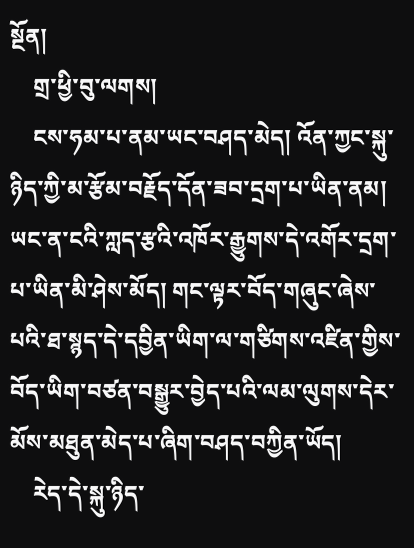སྔོན།
    གྲ་ཕྱི་བུ་ལགས།
    ངས་ཧམ་པ་ནམ་ཡང་བཤད་མེད། འོན་ཀྱང་སྐུ་ཉིད་ཀྱི་མ་རྩོམ་བརྗོད་དོན་ཟབ་དྲག་པ་ཡིན་ནམ། ཡང་ན་ངའི་ཀླད་རྩའི་འཁོར་རྒྱུགས་དེ་འགོར་དྲག་པ་ཡིན་མི་ཤེས་མོད། གང་ལྟར་བོད་གཞུང་ཞེས་པའི་ཐ་སྙད་དེ་དབྱིན་ཡིག་ལ་གཙིགས་འཛིན་གྱིས་བོད་ཡིག་བཙན་བསྒྱུར་བྱེད་པའི་ལམ་ལུགས་དེར་མོས་མཐུན་མེད་པ་ཞིག་བཤད་བཀྱིན་ཡོད།
    རེད་དེ་སྐུ་ཉིད་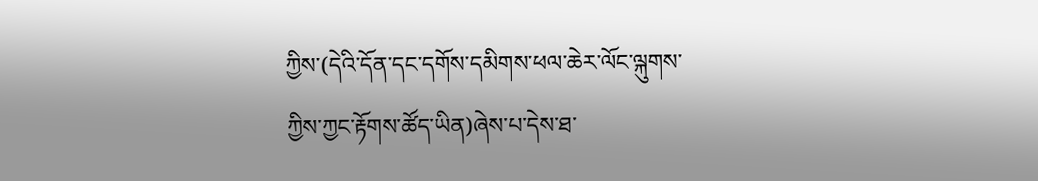ཀྱིས་(དེའི་དོན་དང་དགོས་དམིགས་ཕལ་ཆེར་ལོང་ལྐུགས་ཀྱིས་ཀྱང་རྟོགས་ཚོད་ཡིན)ཞེས་པ་དེས་ཐ་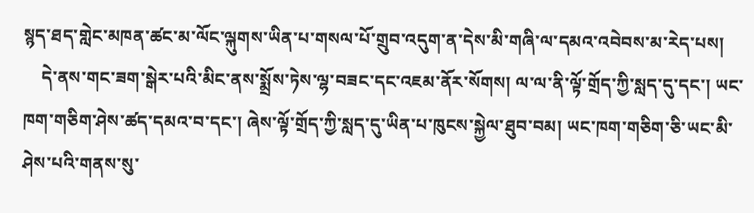སྙད་ཐད་གླེང་མཁན་ཚང་མ་ལོང་ལྐུགས་ཡིན་པ་གསལ་པོ་གྲུབ་འདུག་ན་དེས་མི་གཞི་ལ་དམའ་འབེབས་མ་རེད་པས།
    དེ་ནས་གང་ཟག་སྒེར་པའི་མིང་ནས་སྨྲོས་ཏེས་ལྷ་བཟང་དང་འཇམ་ནོར་སོགས། ལ་ལ་ནི་ལྟོ་གྲོད་ཀྱི་སླད་དུ་དང་། ཡང་ཁག་གཅིག་ཤེས་ཚད་དམའ་བ་དང་། ཞེས་ལྟོ་གྲོད་ཀྱི་སླད་དུ་ཡིན་པ་ཁུངས་སྐྱེལ་ཐུབ་བམ། ཡང་ཁག་གཅིག་ཅི་ཡང་མི་ཤེས་པའི་གནས་སུ་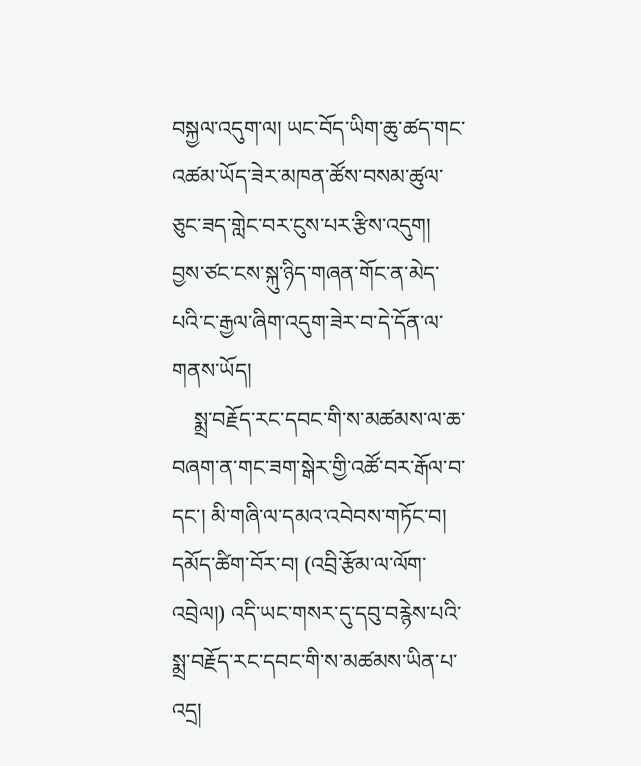བསྐྱལ་འདུག་ལ། ཡང་བོད་ཡིག་ཆུ་ཚད་གང་འཚམ་ཡོད་ཟེར་མཁན་ཚོས་བསམ་ཚུལ་ཅུང་ཟད་གླེང་བར་ངུས་པར་རྩིས་འདུག། བྱས་ཙང་ངས་སྐུ་ཉིད་གཞན་གོང་ན་མེད་པའི་ང་རྒྱལ་ཞིག་འདུག་ཟེར་བ་དེ་དོན་ལ་གནས་ཡོད།
    སྨྲ་བརྗོད་རང་དབང་གི་ས་མཚམས་ལ་ཆ་བཞག་ན་གང་ཟག་སྒེར་གྱི་འཚོ་བར་རྒོལ་བ་དང་། མི་གཞི་ལ་དམའ་འབེབས་གཏོང་བ། དམོད་ཚིག་བོར་བ། (འབྲི་རྩོམ་ལ་ལོག་འབྲེལ།) འདི་ཡང་གསར་དུ་དབུ་བརྙེས་པའི་སྨྲ་བརྗོད་རང་དབང་གི་ས་མཚམས་ཡིན་པ་འདྲ།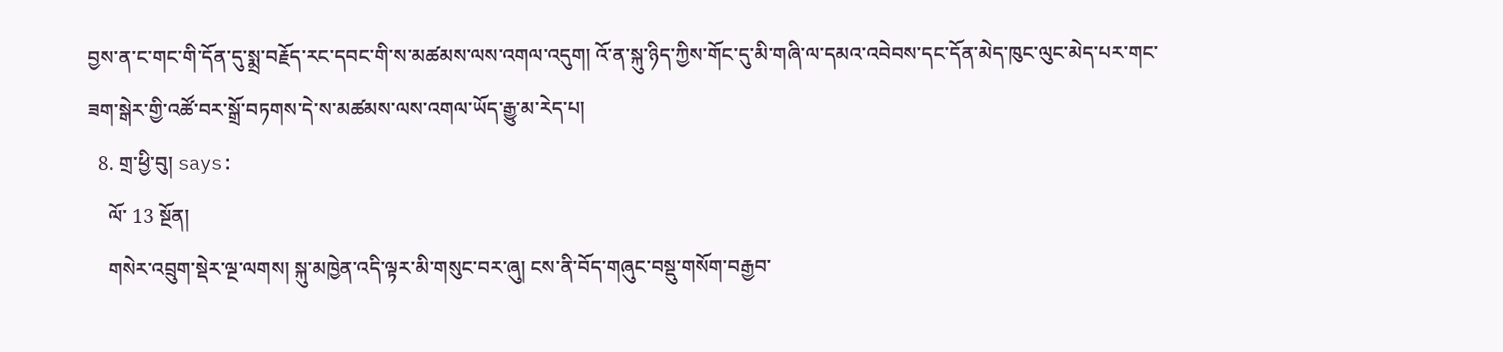བྱས་ན་ང་གང་གི་དོན་དུ་སྨྲ་བརྗོད་རང་དབང་གི་ས་མཚམས་ལས་འགལ་འདུག། འོ་ན་སྐུ་ཉིད་ཀྱིས་གོང་དུ་མི་གཞི་ལ་དམའ་འབེབས་དང་དོན་མེད་ཁུང་ལུང་མེད་པར་གང་ཟག་སྒེར་གྱི་འཚོ་བར་སྒྲོ་བཏགས་དེ་ས་མཚམས་ལས་འགལ་ཡོད་རྒྱུ་མ་རེད་པ།
  8. གྲ་ཕྱི་བུ། says:
    ལོ་ 13 སྔོན།
    གསེར་འབྲུག་སྡེར་ལྔ་ལགས། སྐུ་མཁྱེན་འདི་ལྟར་མི་གསུང་བར་ཞུ། ངས་ནི་བོད་གཞུང་བསྡུ་གསོག་བརྒྱབ་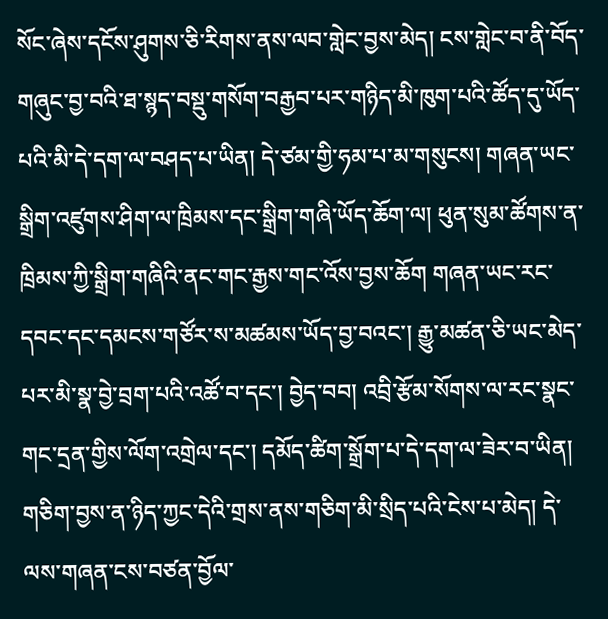སོང་ཞེས་དངོས་ཤུགས་ཅི་རིགས་ནས་ལབ་གླེང་བྱས་མེད། ངས་གླེང་བ་ནི་བོད་གཞུང་བྱ་བའི་ཐ་སྙད་བསྡུ་གསོག་བརྒྱབ་པར་གཉིད་མི་ཁུག་པའི་ཚོད་དུ་ཡོད་པའི་མི་དེ་དག་ལ་བཤད་པ་ཡིན། དེ་ཙམ་གྱི་ཧམ་པ་མ་གསུངས། གཞན་ཡང་སྒྲིག་འཛུགས་ཤིག་ལ་ཁྲིམས་དང་སྒྲིག་གཞི་ཡོད་ཆོག་ལ། ཕུན་སུམ་ཚོགས་ན་ཁྲིམས་ཀྱི་སྒྲིག་གཞིའི་ནང་གང་རྒྱས་གང་འོས་བྱས་ཆོག གཞན་ཡང་རང་དབང་དང་དམངས་གཙོར་ས་མཚམས་ཡོད་བྱ་བའང་། རྒྱུ་མཚན་ཅི་ཡང་མེད་པར་མི་སྣ་བྱེ་བྲག་པའི་འཚོ་བ་དང་། བྱེད་བབ། འབྲི་རྩོམ་སོགས་ལ་རང་སྣང་གང་དྲན་གྱིས་ལོག་འགྲེལ་དང་། དམོད་ཚིག་སྒྲོག་པ་དེ་དག་ལ་ཟེར་བ་ཡིན། གཅིག་བྱས་ན་ཉིད་ཀྱང་དེའི་གྲས་ནས་གཅིག་མི་སྲིད་པའི་ངེས་པ་མེད། དེ་ལས་གཞན་ངས་བཙན་བྱོལ་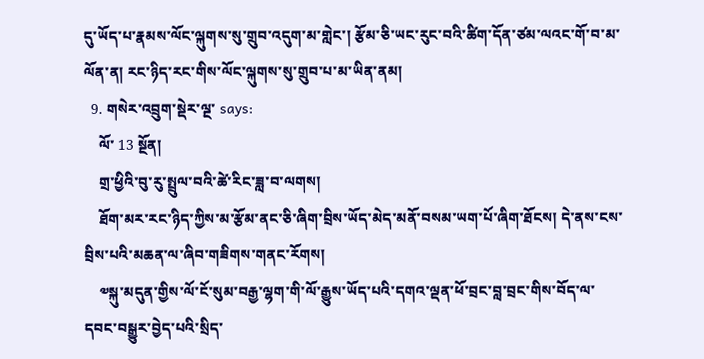དུ་ཡོད་པ་རྣམས་ལོང་ལྐུགས་སུ་གྲུབ་འདུག་མ་གླེང་། རྩོམ་ཅི་ཡང་རུང་བའི་ཚིག་དོན་ཙམ་ལའང་གོ་བ་མ་ལོན་ན། རང་ཉིད་རང་གིས་ལོང་ལྐུགས་སུ་གྲུབ་པ་མ་ཡིན་ནམ།
  9. གསེར་འབྲུག་སྡེར་ལྔ་ says:
    ལོ་ 13 སྔོན།
    གྲ་ཕྱིའི་བུ་རུ་སྤྲུལ་བའི་ཚེ་རིང་ཟླ་བ་ལགས།
    ཐོག་མར་རང་ཉིད་ཀྱིས་མ་རྩོམ་ནང་ཅི་ཞིག་བྲིས་ཡོད་མེད་མནོ་བསམ་ཡག་པོ་ཞིག་ཐོངས། དེ་ནས་ངས་བྲིས་པའི་མཆན་ལ་ཞིབ་གཟིགས་གནང་རོགས།
    ༧སྐུ་མདུན་གྱིས་ལོ་ངོ་སུམ་བརྒྱ་ལྷག་གི་ལོ་རྒྱུས་ཡོད་པའི་དགའ་ལྡན་ཕོ་བྲང་བླ་བྲང་གིས་བོད་ལ་དབང་བསྒྱུར་བྱེད་པའི་སྲིད་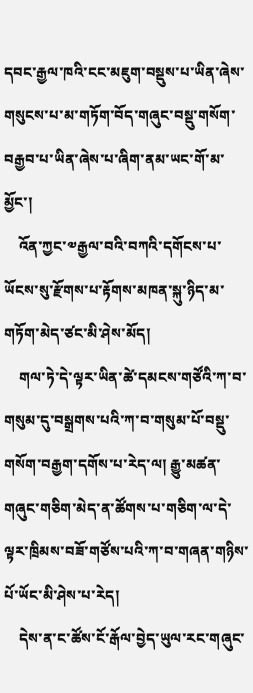དབང་རྒྱལ་ཁའི་ངང་མཇུག་བསྡུས་པ་ཡིན་ཞེས་གསུངས་པ་མ་གཏོག་བོད་གཞུང་བསྡུ་གསོག་བརྒྱབ་པ་ཡིན་ཞེས་པ་ཞིག་ནམ་ཡང་གོ་མ་མྱོང་།
    འོན་ཀྱང་༧རྒྱལ་བའི་བཀའི་དགོངས་པ་ཡོངས་སུ་རྫོགས་པ་རྟོགས་མཁན་སྐུ་ཉིད་མ་གཏོག་མེད་ཙང་མི་ཤེས་མོད།
    གལ་ཏེ་དེ་ལྟར་ཡིན་ཚེ་དམངས་གཙོའི་ཀ་བ་གསུམ་དུ་བསྒྲགས་པའི་ཀ་བ་གསུམ་པོ་བསྡུ་གསོག་བརྒྱག་དགོས་པ་རེད་ལ། རྒྱུ་མཚན་གཞུང་གཅིག་མེད་ན་ཚོགས་པ་གཅིག་ལ་དེ་ལྟར་ཁྲིམས་བཟོ་གཙོས་པའི་ཀ་བ་གཞན་གཉིས་པོ་ཡོང་མི་ཤེས་པ་རེད།
    དེས་ན་ང་ཚོས་ངོ་རྒོལ་བྱེད་ཡུལ་རང་གཞུང་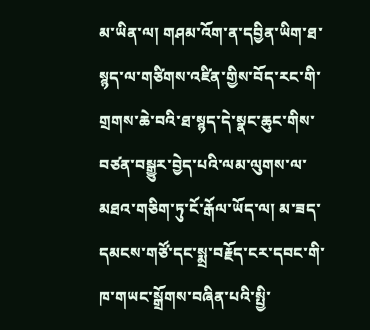མ་ཡིན་ལ། གཤམ་འོག་ན་དབྱིན་ཡིག་ཐ་སྙད་ལ་གཙིགས་འཛིན་གྱིས་བོད་རང་གི་གྲགས་ཆེ་བའི་ཐ་སྙད་དེ་སྣང་ཆུང་གིས་བཙན་བསྒྱུར་བྱེད་པའི་ལམ་ལུགས་ལ་མཐའ་གཅིག་ཏུ་ངོ་རྒོལ་ཡོད་ལ། མ་ཟད་དམངས་གཙོ་དང་སྨྲ་བརྗོད་ངར་དབང་གི་ཁ་གཡང་སྒྲོགས་བཞིན་པའི་སྤྱི་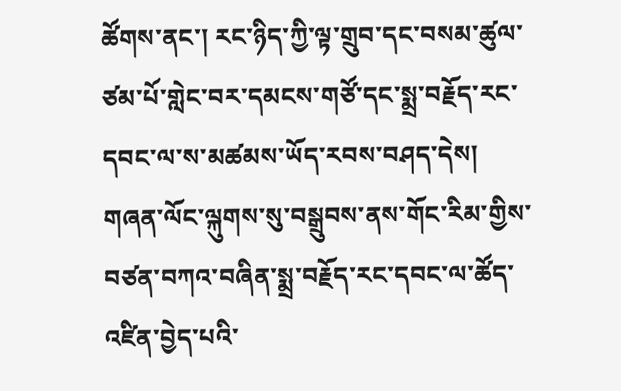ཚོགས་ནང་། རང་ཉིད་ཀྱི་ལྟ་གྲུབ་དང་བསམ་ཚུལ་ཙམ་པོ་གླེང་བར་དམངས་གཙོ་དང་སྨྲ་བརྗོད་རང་དབང་ལ་ས་མཚམས་ཡོད་རབས་བཤད་དེས། གཞན་ལོང་ལྐུགས་སུ་བསྒྲུབས་ནས་གོང་རིམ་གྱིས་བཙན་བཀའ་བཞིན་སྨྲ་བརྗོད་རང་དབང་ལ་ཚོད་འཛིན་བྱེད་པའི་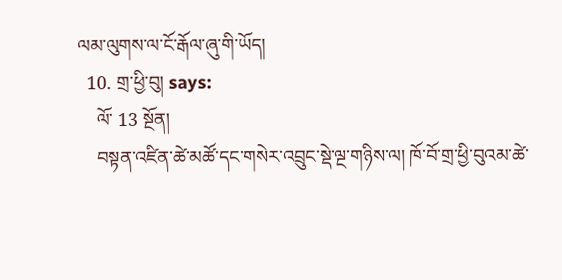ལམ་ལུགས་ལ་ངོ་རྒོལ་ཞུ་གི་ཡོད།
  10. གྲ་ཕྱི་བུ། says:
    ལོ་ 13 སྔོན།
    བསྟན་འཛིན་ཚེ་མཚོ་དང་གསེར་འབྲུང་སྡེ་ལྔ་གཉིས་ལ། ཁོ་བོ་གྲ་ཕྱི་བུའམ་ཚེ་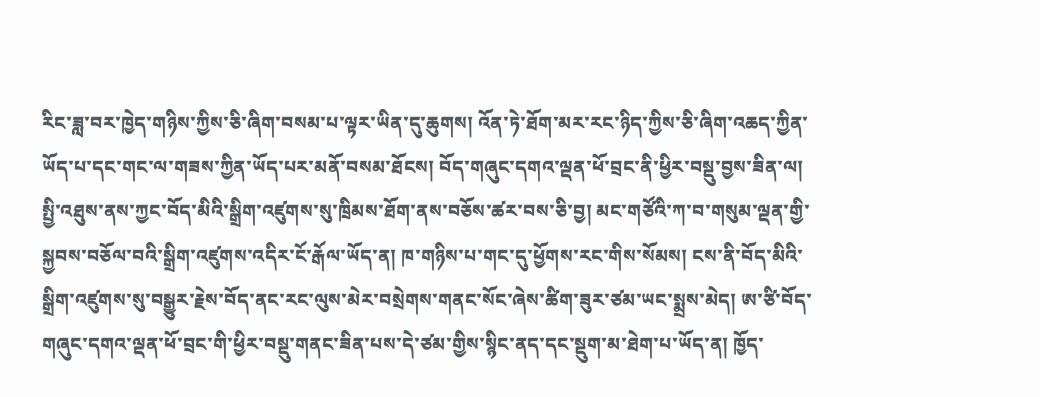རིང་ཟླ་བར་ཁྱེད་གཉིས་ཀྱིས་ཅི་ཞིག་བསམ་པ་ལྟར་ཡིན་དུ་ཆུགས། འོན་ཏེ་ཐོག་མར་རང་ཉིད་ཀྱིས་ཅི་ཞིག་འཆད་ཀྱིན་ཡོད་པ་དང་གང་ལ་གཟས་ཀྱིན་ཡོད་པར་མནོ་བསམ་ཐོངས། བོད་གཞུང་དགའ་ལྡན་ཕོ་བྲང་ནི་ཕྱིར་བསྡུ་བྱས་ཟིན་ལ། སྤྱི་འཐུས་ནས་ཀྱང་བོད་མིའི་སྒྲིག་འཛུགས་སུ་ཁྲིམས་ཐོག་ནས་བཅོས་ཚར་བས་ཅི་བྱ། མང་གཙོའི་ཀ་བ་གསུམ་ལྡན་གྱི་སྐྱབས་བཅོལ་བའི་སྒྲིག་འཛུགས་འདིར་ངོ་རྒོལ་ཡོད་ན། ཁ་གཉིས་པ་གང་དུ་ཕྱོགས་རང་གིས་སོམས། ངས་ནི་བོད་མིའི་སྒྲིག་འཛུགས་སུ་བསྒྱུར་རྗེས་བོད་ནང་རང་ལུས་མེར་བསྲེགས་གནང་སོང་ཞེས་ཚིག་ཟུར་ཙམ་ཡང་སྨྲས་མེད། ཨ་ཙི་བོད་གཞུང་དགའ་ལྡན་ཕོ་བྲང་གི་ཕྱིར་བསྡུ་གནང་ཟིན་པས་དེ་ཙམ་གྱིས་སྙིང་ནད་དང་སྡུག་མ་ཐེག་པ་ཡོད་ན། ཁྱོད་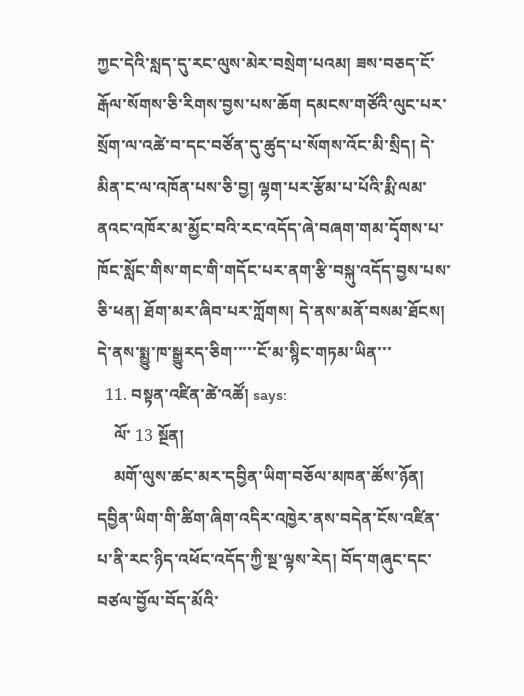ཀྱང་དེའི་སླད་དུ་རང་ལུས་མེར་བསྲེག་པའམ། ཟས་བཅད་ངོ་རྒོལ་སོགས་ཅི་རིགས་བྱས་པས་ཆོག དམངས་གཙོའི་ལུང་པར་སྲོག་ལ་འཚེ་བ་དང་བཙོན་དུ་ཚུད་པ་སོགས་འོང་མི་སྲིད། དེ་མིན་ང་ལ་འཁོན་པས་ཅི་བྱ། ལྷག་པར་རྩོམ་པ་པོའི་རྨི་ལམ་ནའང་འཁོར་མ་མྱོང་བའི་རང་འདོད་ཞེ་བཞག་གམ་དྭོགས་པ་ཁོང་སློང་གིས་གང་གི་གདོང་པར་ནག་རྩི་བསྐུ་འདོད་བྱས་པས་ཅི་ཕན། ཐོག་མར་ཞིབ་པར་ཀློགས། དེ་ནས་མནོ་བསམ་ཐོངས། དེ་ནས་སྨྱུ་ཁ་སྒྱུརད་ཅིག་་་་་ངོ་མ་སྙིང་གཏམ་ཡིན་་་
  11. བསྟན་འཛིན་ཚེ་འཚོ། says:
    ལོ་ 13 སྔོན།
    མགོ་ལུས་ཚང་མར་དབྱིན་ཡིག་བཅོལ་མཁན་ཚོས་ཉོན། དབྱིན་ཡིག་གི་ཚིག་ཞིག་འདིར་འཁྱེར་ནས་བདེན་ངོས་འཛིན་པ་ནི་རང་ཉིད་འཕོང་འདོད་ཀྱི་སྔ་ལྟས་རེད། བོད་གཞུང་དང་བཙལ་བྱོལ་བོད་མོའི་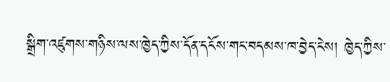སྒྲིག་འཛུགས་གཉིས་ལས་ཁྱེད་ཀྱིས་དོན་དངོས་གང་བདམས་ཁ་བྱེད་ངེས། ཁྱེད་ཀྱིས་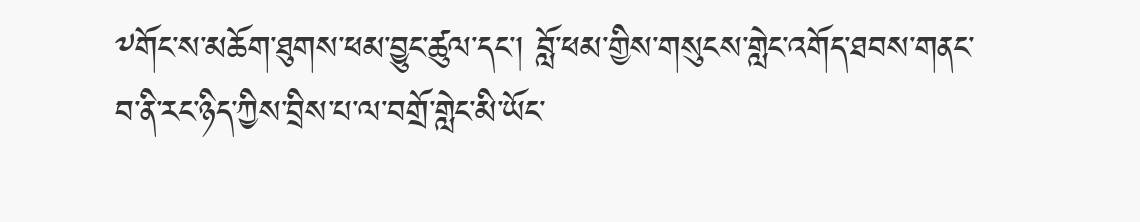༸གོང་ས་མཆོག་ཐུགས་ཕམ་བྱུང་ཚུལ་དང་། བློ་ཕམ་གྱིས་གསུངས་གླེང་འགོད་ཐབས་གནང་བ་ནི་རང་ཉིད་ཀྱིས་བྲིས་པ་ལ་བགྲོ་གླེང་མི་ཡོང་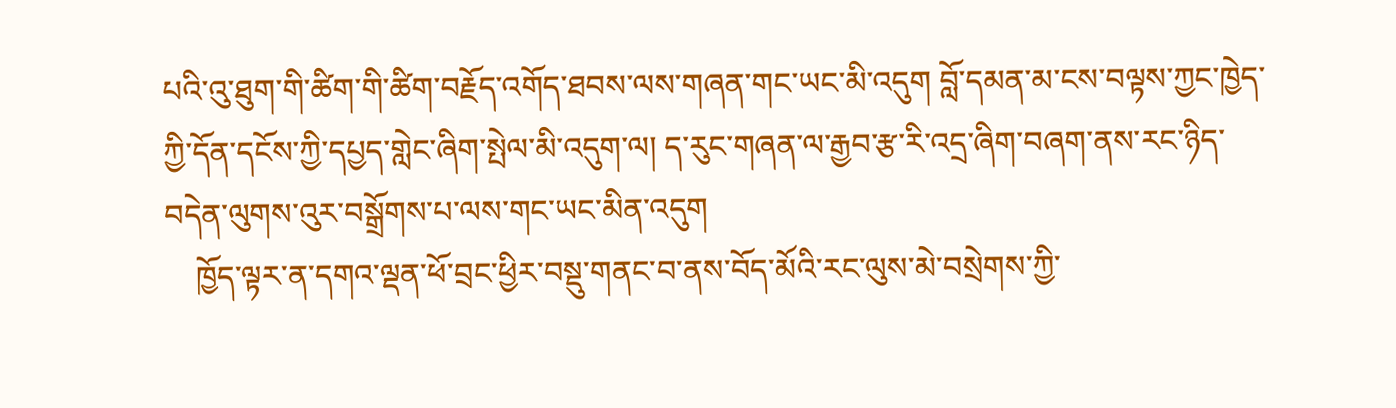པའི་འུ་ཐུག་གི་ཚིག་གི་ཚིག་བརྗོད་འགོད་ཐབས་ལས་གཞན་གང་ཡང་མི་འདུག བློ་དམན་མ་ངས་བལྟས་ཀྱང་ཁྱེད་ཀྱི་དོན་དངོས་ཀྱི་དཔྱད་གླེང་ཞིག་སྤེལ་མི་འདུག་ལ། ད་རུང་གཞན་ལ་རྒྱབ་རྩ་རི་འདྲ་ཞིག་བཞག་ནས་རང་ཉིད་བདེན་ལུགས་འུར་བསྒྲོགས་པ་ལས་གང་ཡང་མིན་འདུག
    ཁྱོད་ལྟར་ན་དགའ་ལྡན་ཕོ་བྲང་ཕྱིར་བསྡུ་གནང་བ་ནས་བོད་མོའི་རང་ལུས་མེ་བསྲེགས་ཀྱི་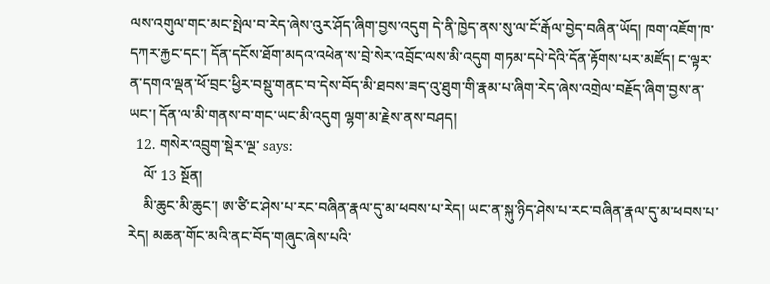ལས་འགུལ་གང་མང་སྤེལ་བ་རེད་ཞེས་འུར་ཤོད་ཞིག་བྱས་འདུག དེ་ནི་ཁྱེད་ནས་སུ་ལ་ངོ་རྒོལ་བྱེད་བཞིན་ཡོད། ཁག་འཇོག་ཁ་དཀར་རྐྱང་དང་། དོན་དངོས་ཐོག་མདའ་འཕེན་ས་བྲེ་སེར་འབྲོང་ལས་མི་འདུག གཏམ་དཔེ་དེའི་དོན་རྟོགས་པར་མཛོད། ང་ལྟར་ན་དགའ་ལྡན་ཕོ་བྲང་ཕྱིར་བསྡུ་གནང་བ་དེས་བོད་མི་ཐབས་ཟད་འུ་ཐུག་གི་རྣམ་པ་ཞིག་རེད་ཞེས་འགྲེལ་བརྗོད་ཞིག་བྱས་ན་ཡང་། དོན་ལ་མི་གནས་བ་གང་ཡང་མི་འདུག ལྷག་མ་རྗེས་ནས་བཤད།
  12. གསེར་འབྲུག་སྡེར་ལྔ་ says:
    ལོ་ 13 སྔོན།
    མི་ཆུང་མི་ཆུང་། ཨ་ཙི་ང་ཤེས་པ་རང་བཞིན་རྣལ་དུ་མ་ཕབས་པ་རེད། ཡང་ན་སྐུ་ཉིད་ཤེས་པ་རང་བཞིན་རྣལ་དུ་མ་ཕབས་པ་རེད། མཆན་གོང་མའི་ནང་བོད་གཞུང་ཞེས་པའི་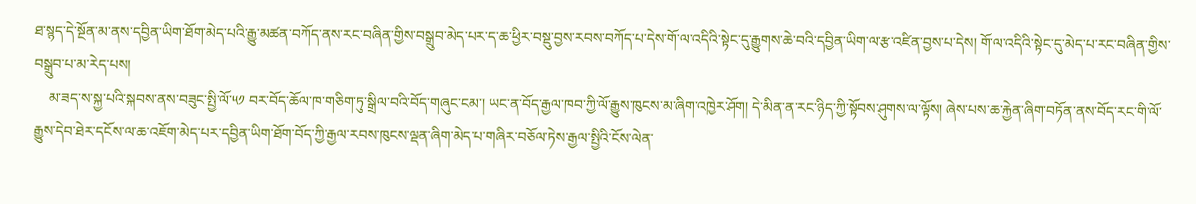ཐ་སྙད་དེ་སྔོན་མ་ནས་དབྱིན་ཡིག་ཐོག་མེད་པའི་རྒྱུ་མཚན་བཀོད་ནས་རང་བཞིན་གྱིས་བསྒྲུབ་མེད་པར་ད་ཆ་ཕྱིར་བསྡུ་བྱས་རབས་བཀོད་པ་དེས་གོ་ལ་འདིའི་སྟེང་དུ་རྒྱུགས་ཆེ་བའི་དབྱིན་ཡིག་ལ་རྩ་འཛིན་བྱས་པ་དེས། གོ་ལ་འདིའི་སྟེང་དུ་མེད་པ་རང་བཞིན་གྱིས་བསྒྲུབ་པ་མ་རེད་པས།
    མ་ཟད་ས་སྐྱ་པའི་སྐབས་ནས་བཟུང་སྤྱི་ལོ་༥༡ བར་བོད་ཆོལ་ཁ་གཅིག་ཏུ་སྒྲིལ་བའི་བོད་གཞུང་ངམ་། ཡང་ན་བོད་རྒྱལ་ཁབ་ཀྱི་ལོ་རྒྱུས་ཁུངས་མ་ཞིག་འཁྱེར་ཤོག། དེ་མིན་ན་རང་ཉིད་ཀྱི་སྟོབས་ཤུགས་ལ་ལྟོས། ཞེས་པས་ཆ་རྐྱེན་ཞིག་བཏོན་ནས་བོད་རང་གི་ལོ་རྒྱུས་དེབ་ཐེར་དངོས་ལ་ཆ་འཇོག་མེད་པར་དབྱིན་ཡིག་ཐོག་བོད་ཀྱི་རྒྱལ་རབས་ཁུངས་ལྡན་ཞིག་མེད་པ་གཞིར་བཅོལ་ཏེས་རྒྱལ་སྤྱིའི་ངོས་ལེན་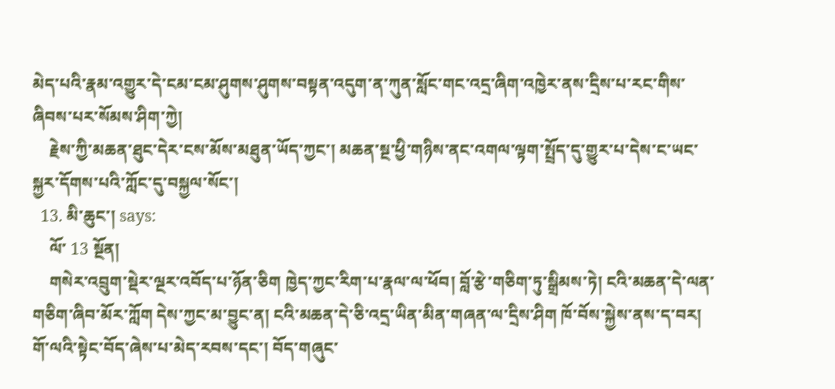མེད་པའི་རྣམ་འགྱུར་དེ་ངམ་ངམ་ཤུགས་ཤུགས་བསྟན་འདུག་ན་ཀུན་སློང་གང་འདྲ་ཞིག་འཁྱེར་ནས་དྲིས་པ་རང་གིས་ཞིབས་པར་སོམས་ཤིག་ཀྱེ།
    རྗེས་ཀྱི་མཆན་ཐུང་དེར་ངས་མོས་མཐུན་ཡོད་ཀྱང་། མཆན་སྔ་ཕྱི་གཉིས་ནང་འགལ་ལྟག་སྤྲོད་དུ་གྱུར་པ་དེས་ང་ཡང་སྐྱར་དོགས་པའི་ཀློང་དུ་བསྐྱལ་སོང་།
  13. མི་ཆུང་། says:
    ལོ་ 13 སྔོན།
    གསེར་འབྲུག་སྡེར་ལྔར་འབོད་པ་ཉོན་ཅིག ཁྱེད་ཀྱང་རིག་པ་རྣལ་ལ་ཕོབ། བློ་རྩེ་གཅིག་ཏུ་སྒྲིམས་ཏེ། ངའི་མཆན་དེ་ལན་གཅིག་ཞིབ་མོར་ཀློག དེས་ཀྱང་མ་བྱུང་ན། ངའི་མཆན་དེ་ཅི་འདྲ་ཡིན་མིན་གཞན་ལ་དྲིས་ཤིག ཁོ་བོས་སྐྱེས་ནས་ད་བར། གོ་ལའི་སྟེང་བོད་ཞེས་པ་མེད་རབས་དང་། བོད་གཞུང་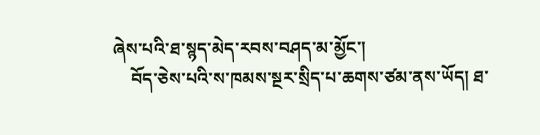ཞེས་པའི་ཐ་སྙད་མེད་རབས་བཤད་མ་མྱོང་།
    བོད་ཅེས་པའི་ས་ཁམས་སྔར་སྲིད་པ་ཆགས་ཙམ་ནས་ཡོད། ཐ་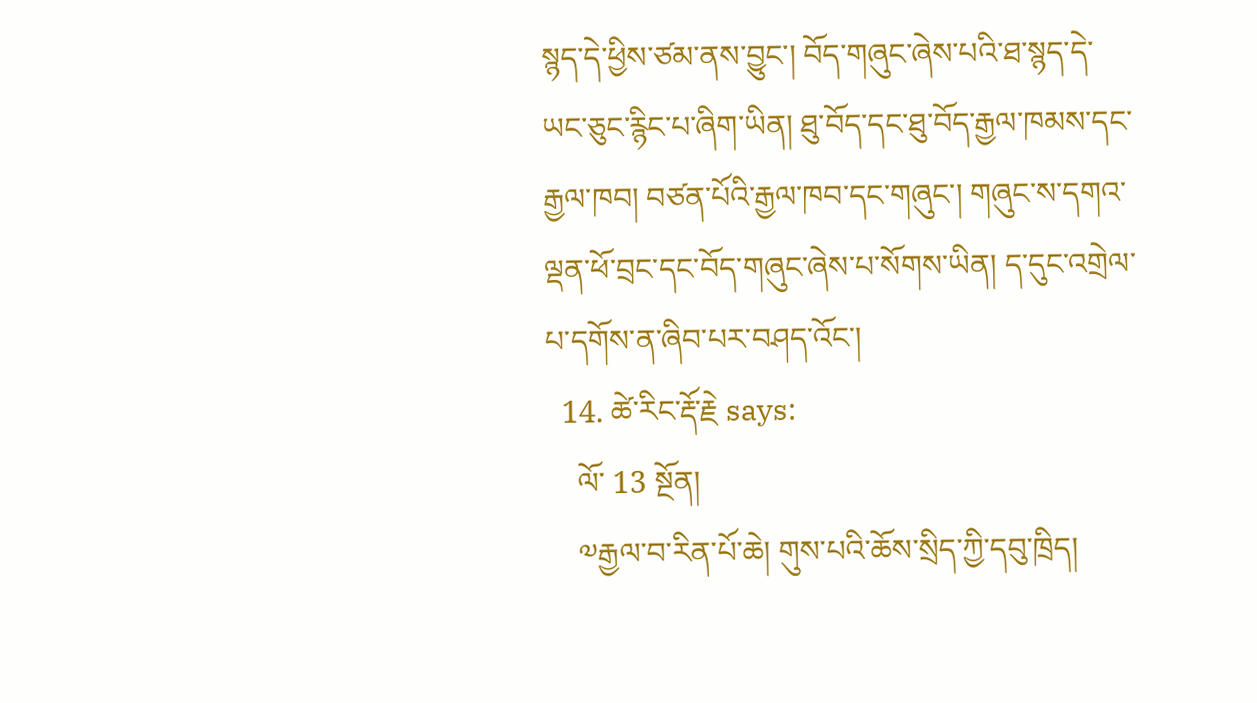སྙད་དེ་ཕྱིས་ཙམ་ནས་བྱུང་། བོད་གཞུང་ཞེས་པའི་ཐ་སྙད་དེ་ཡང་ཅུང་རྙིང་པ་ཞིག་ཡིན། ཐུ་བོད་དང་ཐུ་བོད་རྒྱལ་ཁམས་དང་རྒྱལ་ཁབ། བཙན་པོའི་རྒྱལ་ཁབ་དང་གཞུང་། གཞུང་ས་དགའ་ལྡན་ཕོ་བྲང་དང་བོད་གཞུང་ཞེས་པ་སོགས་ཡིན། ད་དུང་འགྲེལ་པ་དགོས་ན་ཞིབ་པར་བཤད་འོང་།
  14. ཚེ་རིང་རྡོ་རྗེ says:
    ལོ་ 13 སྔོན།
    ༧རྒྱལ་བ་རིན་པོ་ཆེ། གུས་པའི་ཆོས་སྲིད་ཀྱི་དབུ་ཁྲིད།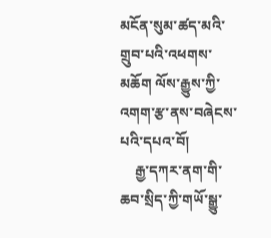མངོན་སུམ་ཚད་མའི་གྲུབ་པའི་འཕགས་མཆོག ལོས་རྒྱུས་ཀྱི་འགག་རྩ་ནས་བཞེངས་པའི་དཔའ་བོ།
    རྒྱ་དཀར་ནག་གི་ཆབ་སྲིད་ཀྱི་གཡོ་སྒྱུ་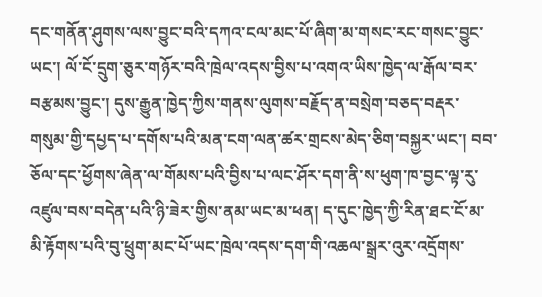དང་གནོན་ཤུགས་ལས་བྱུང་བའི་དཀའ་ངལ་མང་པོ་ཞིག་མ་གསང་རང་གསང་བྱུང་ཡང་། ལོ་ངོ་དྲུག་ཅུར་གཉོར་བའི་ཁྲེལ་འདས་བྱིས་པ་འགའ་ཡིས་ཁྱེད་ལ་རྒོལ་བར་བརྩམས་བྱུང་། དུས་རྒྱུན་ཁྱེད་ཀྱིས་གནས་ལུགས་བརྗོད་ན་བསྲེག་བཅད་བརྡར་གསུམ་གྱི་དཔྱད་པ་དགོས་པའི་མན་ངག་ལན་ཚར་གྲངས་མེད་ཅིག་བསྐྱར་ཡང་། བབ་ཅོལ་དང་ཕྱོགས་ཞེན་ལ་གོམས་པའི་བྱིས་པ་ལང་ཤོར་དག་ནི་ས་ཕུག་ཁ་བྱང་ལྟ་རུ་འཛུལ་བས་བདེན་པའི་ཉི་ཟེར་གྱིས་ནམ་ཡང་མ་ཕན། ད་དུང་ཁྱེད་ཀྱི་རིན་ཐང་ངོ་མ་མི་རྟོགས་པའི་བུ་ཕྲུག་མང་པོ་ཡང་ཁྲེལ་འདས་དག་གི་འཆལ་སྒྲར་འུར་འདྲོགས་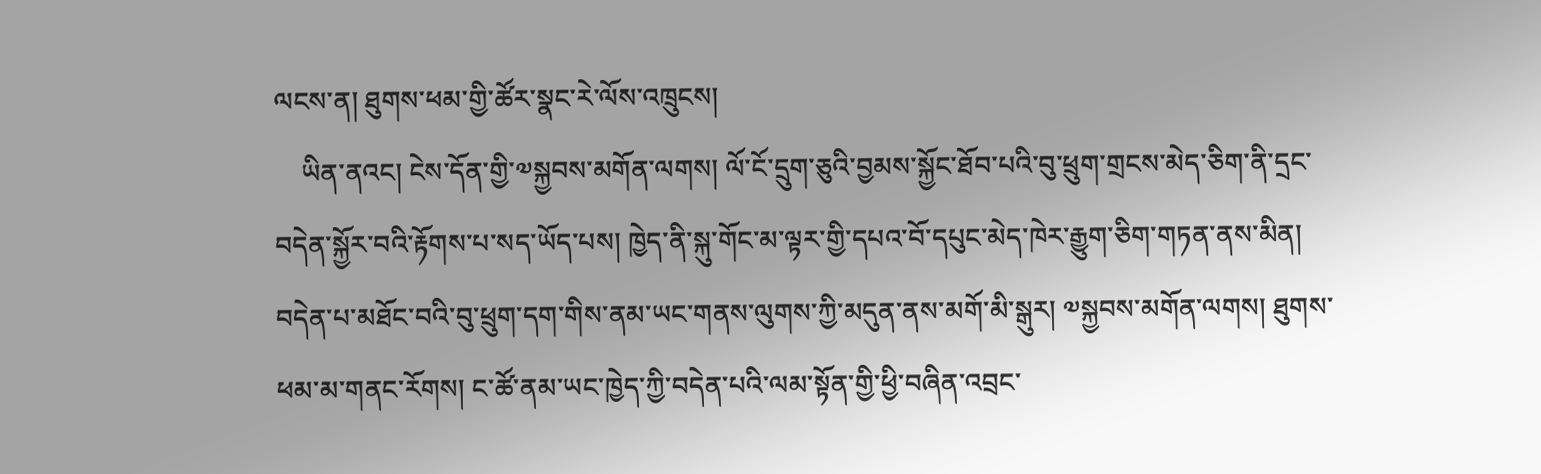ལངས་ན། ཐུགས་ཕམ་གྱི་ཚོར་སྣང་རེ་ལོས་འཁྲུངས།
    ཡིན་ནའང། ངེས་དོན་གྱི་༧སྐྱབས་མགོན་ལགས། ལོ་ངོ་དྲུག་ཅུའི་བྱམས་སྐྱོང་ཐོབ་པའི་བུ་ཕྲུག་གྲངས་མེད་ཅིག་ནི་དྲང་བདེན་སྐྱོར་བའི་རྟོགས་པ་སད་ཡོད་པས། ཁྱེད་ནི་སྐུ་གོང་མ་ལྟར་གྱི་དཔའ་བོ་དཔུང་མེད་ཁེར་རྒྱུག་ཅིག་གཏན་ནས་མིན། བདེན་པ་མཐོང་བའི་བུ་ཕྲུག་དག་གིས་ནམ་ཡང་གནས་ལུགས་ཀྱི་མདུན་ནས་མགོ་མི་སྒུར། ༧སྐྱབས་མགོན་ལགས། ཐུགས་ཕམ་མ་གནང་རོགས། ང་ཚོ་ནམ་ཡང་ཁྱེད་ཀྱི་བདེན་པའི་ལམ་སྟོན་གྱི་ཕྱི་བཞིན་འབྲང་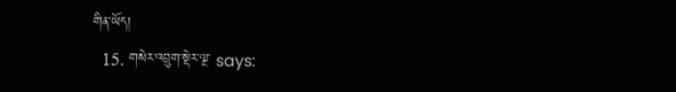གིན་ཡོད།
  15. གསེར་འབྲུག་སྡེར་ལྔ་ says: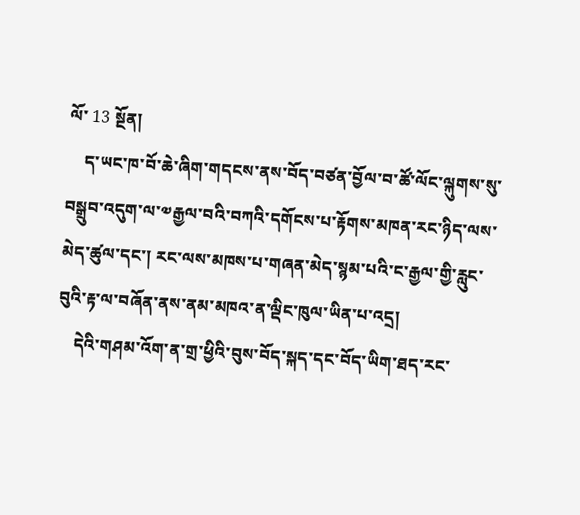ལོ་ 13 སྔོན།
    ད་ཡང་ཁ་བོ་ཆེ་ཞིག་གདངས་ནས་བོད་བཙན་བྱོལ་བ་ཚོ་ལོང་ལྐུགས་སུ་བསྒྲུབ་འདུག་ལ་༧རྒྱལ་བའི་བཀའི་དགོངས་པ་རྟོགས་མཁན་རང་ཉིད་ལས་མེད་ཚུལ་དང་། རང་ལས་མཁས་པ་གཞན་མེད་སྙམ་པའི་ང་རྒྱལ་གྱི་རླུང་བུའི་རྟ་ལ་བཞོན་ནས་ནམ་མཁའ་ན་ལྡིང་ཁུལ་ཡིན་པ་འདྲ།
    དེའི་གཤམ་འོག་ན་གྲ་ཕྱིའི་བུས་བོད་སྐད་དང་བོད་ཡིག་ཐད་རང་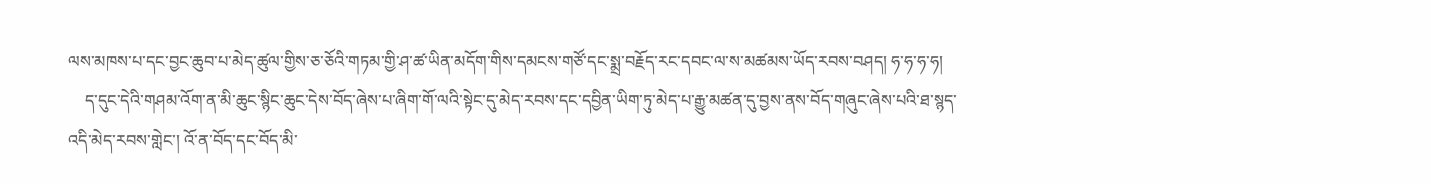ལས་མཁས་པ་དང་བྱང་ཆུབ་པ་མེད་ཚུལ་གྱིས་ཅ་ཅོའི་གཏམ་གྱི་ཤ་ཚ་ཡིན་མདོག་གིས་དམངས་གཙོ་དང་སྨྲ་བརྗོད་རང་དབང་ལ་ས་མཚམས་ཡོད་རབས་བཤད། ཧ་ཧ་ཧ་ཧ།
    ད་དུང་དེའི་གཤམ་འོག་ན་མི་ཆུང་སྙིང་ཆུང་དེས་བོད་ཞེས་པ་ཞིག་གོ་ལའི་སྟེང་དུ་མེད་རབས་དང་དབྱིན་ཡིག་ཏུ་མེད་པ་རྒྱུ་མཚན་དུ་བྱས་ནས་བོད་གཞུང་ཞེས་པའི་ཐ་སྙད་འདི་མེད་རབས་གླེང་། འོ་ན་བོད་དང་བོད་མི་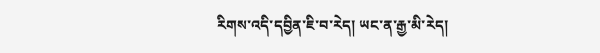རིགས་འདི་དབྱིན་ཇི་བ་རེད། ཡང་ན་རྒྱ་མི་རེད།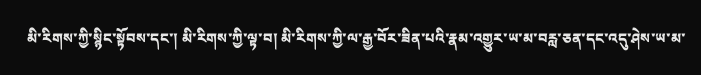མི་རིགས་ཀྱི་སྙིང་སྟོབས་དང་། མི་རིགས་ཀྱི་ལྟ་བ། མི་རིགས་ཀྱི་ལ་རྒྱ་བོར་ཟིན་པའི་རྣམ་འགྱུར་ཡ་མ་བརླ་ཅན་དང་འདུ་ཤེས་ཡ་མ་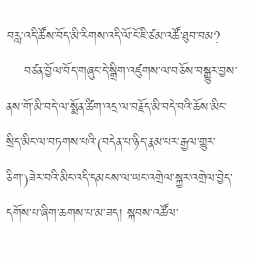བརླ་འདི་ཚོས་བོད་མི་རིགས་འདི་ལོ་ངོ་ཇི་ཙམ་འཚོ་ཐུབ་བམ?
    བཙན་བྱོལ་བོད་གཞུང་དེ་སྒྲིག་འཛུགས་ལ་བཅོས་བསྒྱུར་བྱས་ནས་གོ་མི་བདེ་ལ་སྨོན་ཚིག་འདྲ་ལ་བརྗོད་མི་བདེ་བའི་ཆོས་མིང་སྲིད་མིང་ལ་བཏགས་པའི་(བདེན་པ་ཉིད་རྣམ་པར་རྒྱལ་གྱུར་ཅིག་)ཟེར་བའི་མིང་འདི་དམངས་ལ་ཡང་འགྲེལ་སྐྱར་འགྲེལ་བྱེད་དགོས་པ་ཞིག་ཆགས་པ་མ་ཟད། སྐབས་འཚོལ་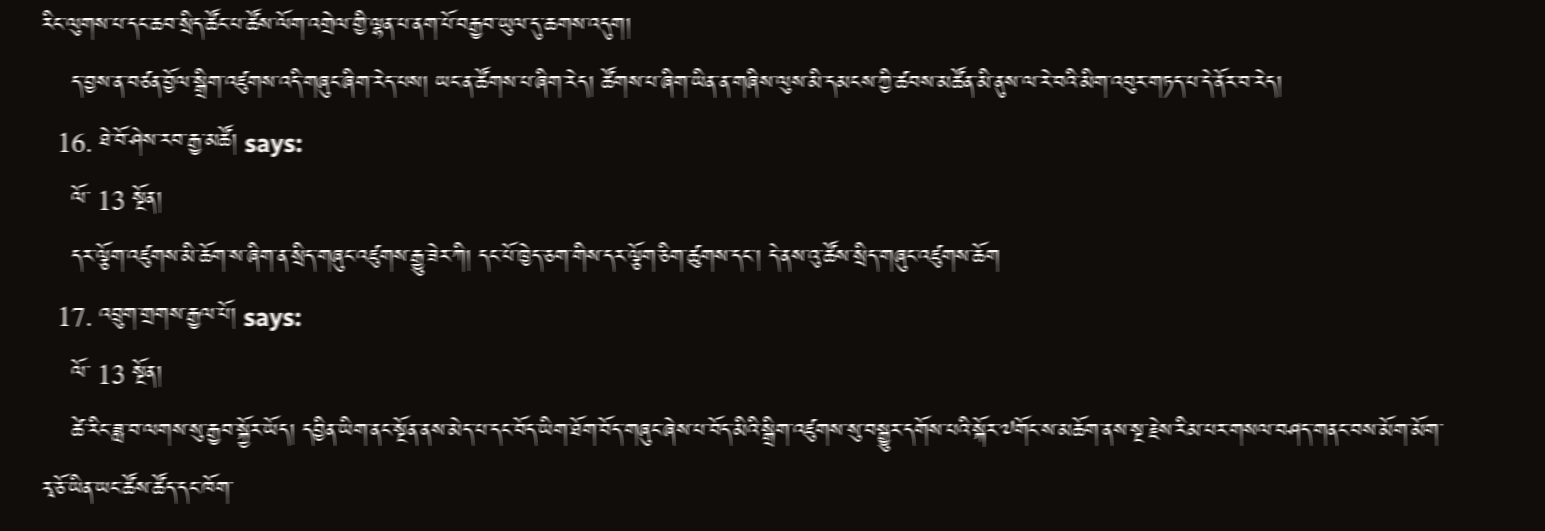རིང་ལུགས་པ་དང་ཆབ་སྲིད་ཚོང་པ་ཚོས་ལོག་འགྲེལ་གྱི་ལྷན་པ་ནག་པོ་བརྒྱབ་ཡུལ་དུ་ཆགས་འདུག།
    ད་བྱས་ན་བཙན་བྱོལ་སྒྲིག་འཛུགས་འདི་གཞུང་ཞིག་རེད་པས། ཡང་ན་ཚོགས་པ་ཞིག་རེད། ཚོགས་པ་ཞིག་ཡིན་ན་གཞིས་ལུས་མི་དམངས་ཀྱི་ཚབས་མཚོན་མི་ནུས་ལ་རེ་བའི་མིག་འབུར་གཏད་པ་དེ་ནོར་བ་རེད།
  16. ཐེ་བོ་ཤེས་རབ་རྒྱ་མཚོ། says:
    ལོ་ 13 སྔོན།
    དར་ལྕོག་འཛུགས་མི་ཆོག་ས་ཞིག་ན་སྲིད་གཞུང་འཛུགས་རྒྱུ་ཟེར་ཀི། དང་པོ་ཁྱེད་ཅག་གིས་དར་ལྕོག་ཅིག་ཚུགས་དང་། དེ་ནས་འུ་ཚོས་སྲིད་གཞུང་འཛུགས་ཆོག
  17. འབྲུག་གྲགས་རྒྱལ་པོ། says:
    ལོ་ 13 སྔོན།
    ཚེ་རིང་ཟླ་བ་ལགས་སུ་རྒྱབ་སྐྱོར་ཡོད། དབྱིན་ཡིག་ནང་སྔོན་ནས་མེད་པ་དང་བོད་ཡིག་ཐོག་བོད་གཞུང་ཞེས་པ་བོད་མིའི་སྒྲིག་འཛུགས་སུ་བསྒྱུར་དགོས་པའི་སྐོར་༧གོང་ས་མཆོག་ནས་སྔ་རྗེས་རིམ་པར་གསལ་བཤད་གནང་བས་མོག་མོག་རྭ་ཅོ་ཡིན་ཡང་ཚོས་ཚོད་དང་ཁོག་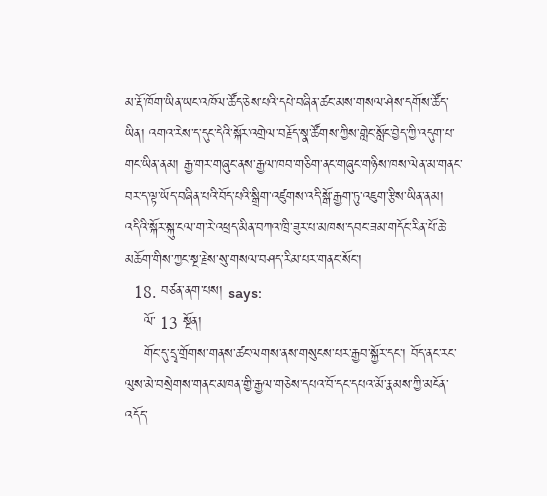མ་རྡོ་ཁོག་ཡིན་ཡང་འཁོལ་ཚོད་ཅེས་པའི་དཔེ་བཞིན་ཚང་མས་གསལ་ཤེས་དགོས་ཚོད་ཡིན། འགའ་རེས་ད་དུང་དེའི་སྐོར་འགྲེལ་བརྗོད་སྣ་ཚོགས་ཀྱིས་གླེང་སློང་བྱེད་ཀྱི་འདུག་པ་གང་ཡིན་ནམ། རྒྱ་གར་གཞུང་ནས་རྒྱལ་ཁབ་གཅིག་ནང་གཞུང་གཉིས་ཁས་ལེན་མ་གནང་བར་ད་ལྟ་ཡོད་བཞིན་པའི་བོད་པའི་སྒྲིག་འཛུགས་འདི་སྒོ་རྒྱག་ཏུ་འཇུག་རྩིས་ཡིན་ནམ། འདིའི་སྐོར་སྐུ་ངལ་ག་རེ་འཕྲད་མིན་བཀའ་ཁྲི་ཟུར་པ་མཁས་དབང་ཟམ་གདོང་རིན་པོ་ཆེ་མཆོག་གིས་ཀྱང་སྔ་རྗེས་སུ་གསལ་བཤད་རིམ་པར་གནང་སོང་།
  18. བཙན་ནག་པས། says:
    ལོ་ 13 སྔོན།
    གོང་དུ་དྲྭ་གྲོགས་གནས་ཚང་ལགས་ནས་གསུངས་པར་རྒྱབ་སྐྱོར་དང་། བོད་ནང་རང་ལུས་མེ་བསྲེགས་གནང་མཁན་གྱི་རྒྱལ་གཅེས་དཔའ་བོ་དང་དཔའ་མོ་རྣམས་ཀྱི་མངོན་འདོད་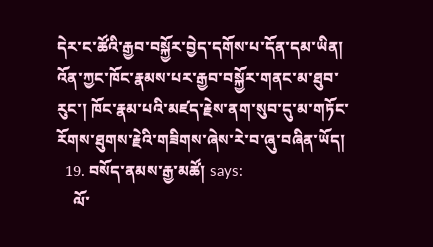དེར་ང་ཚོའི་རྒྱབ་བསྐྱོར་བྱེད་དགོས་པ་དོན་དམ་ཡིན། འོན་ཀྱང་ཁོང་རྣམས་པར་རྒྱབ་བསྐྱོར་གནང་མ་ཐུབ་རུང་། ཁོང་རྣམ་པའི་མཛད་རྗེས་ནག་སུབ་དུ་མ་གཏོང་རོགས་ཐུགས་རྗེའི་གཟིགས་ཞེས་རེ་བ་ཞུ་བཞིན་ཡོད།
  19. བསོད་ནམས་རྒྱ་མཚོ། says:
    ལོ་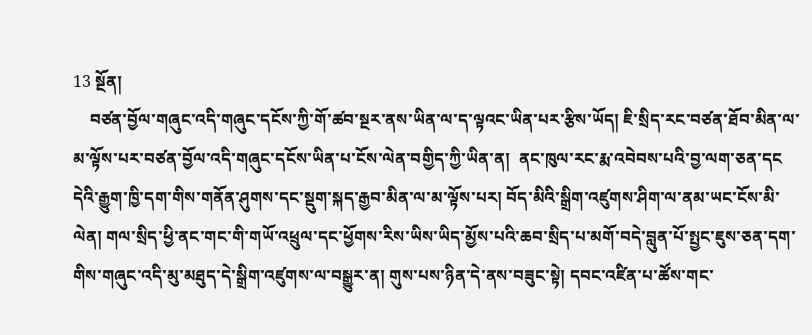13 སྔོན།
    བཙན་བྱོལ་གཞུང་འདི་གཞུང་དངོས་ཀྱི་གོ་ཚབ་སྔར་ནས་ཡིན་ལ་ད་ལྟའང་ཡིན་པར་རྩིས་ཡོད། ཇི་སྲིད་རང་བཙན་ཐོབ་མིན་ལ་མ་ལྟོས་པར་བཙན་བྱོལ་འདི་གཞུང་དངོས་ཡིན་པ་ངོས་ལེན་བགྱིད་ཀྱི་ཡིན་ན།  ནང་ཁུལ་རང་རྨ་འབེབས་པའི་བྱ་ལག་ཅན་དང དེའི་རྒྱུག་ཁྱི་དག་གིས་གནོན་ཤུགས་དང་སྡུག་སྐད་རྒྱབ་མིན་ལ་མ་ལྟོས་པར། བོད་མིའི་སྒྲིག་འཛུགས་ཤིག་ལ་ནམ་ཡང་ངོས་མི་ལེན། གལ་སྲིད་ཕྱི་ནང་གང་གི་གཡོ་འཕྲུལ་དང་ཕྱོགས་རིས་ཡིས་ཡིད་མྱོས་པའི་ཆབ་སྲིད་པ་མགོ་བདེ་བླུན་པོ་སྤྱང་ཇུས་ཅན་དག་གིས་གཞུང་འདི་མུ་མཐུད་དེ་སྒྲིག་འཛུགས་ལ་བསྒྱུར་ན། གུས་པས་ཉིན་དེ་ནས་བཟུང་སྟེ། དབང་འཛིན་པ་ཚོས་གང་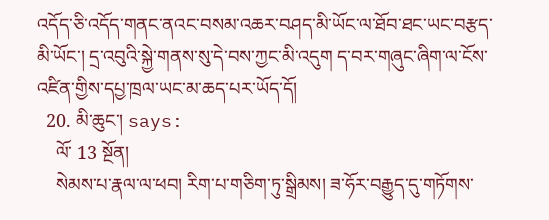འདོད་ཅི་འདོད་གནང་ནའང་བསམ་འཆར་བཤད་མི་ཡོང་ལ་ཐོབ་ཐང་ཡང་བརྩད་མི་ཡོང་། དྲ་འབུའི་སྐྱེ་གནས་སུ་དེ་བས་ཀྱང་མི་འདུག ད་བར་གཞུང་ཞིག་ལ་ངོས་འཛིན་གྱིས་དཔྱ་ཁྲལ་ཡང་མ་ཆད་པར་ཡོད་དོ།
  20. མི་ཆུང་། says:
    ལོ་ 13 སྔོན།
    སེམས་པ་རྣལ་ལ་ཕབ། རིག་པ་གཅིག་ཏུ་སྒྲིམས། ཟ་ཧོར་བརྒྱུད་དུ་གཏོགས་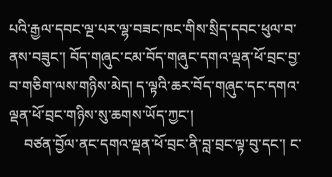པའི་རྒྱལ་དབང་ལྔ་པར་ལྷ་བཟང་ཁང་གིས་སྲིད་དབང་ཕུལ་བ་ནས་བཟུང་། བོད་གཞུང་ངམ་བོད་གཞུང་དགའ་ལྡན་ཕོ་བྲང་བྱ་བ་གཅིག་ལས་གཉིས་མེད། ད་ལྟའི་ཆར་བོད་གཞུང་དང་དགའ་ལྡན་ཕོ་བྲང་གཉིས་སུ་ཆགས་ཡོད་ཀྱང་།
    བཙན་བྱོལ་ནང་དགའ་ལྡན་ཕོ་བྲང་ནི་བླ་བྲང་ལྟ་བུ་དང་། ང་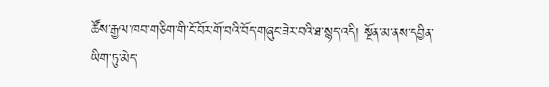ཚོས་རྒྱལ་ཁབ་གཅིག་གི་ངོ་བོར་གོ་བའི་བོད་གཞུང་ཟེར་བའི་ཐ་སྙད་འདི། སྔོན་མ་ནས་དབྱིན་ཡིག་ཏུ་མེད་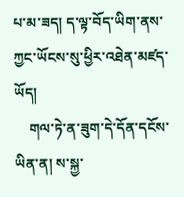པ་མ་ཟད། ད་ལྟ་བོད་ཡིག་ནས་ཀྱང་ཡོངས་སུ་ཕྱིར་འཐེན་མཛད་ཡོད།
    གལ་ཏེ་ན་ཟུག་དེ་དོན་དངོས་ཡིན་ན། ས་སྐྱ་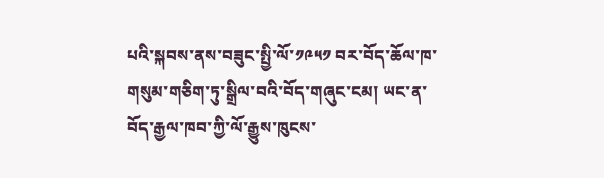པའི་སྐབས་ནས་བཟུང་སྤྱི་ལོ་༡༩༥༡ བར་བོད་ཆོལ་ཁ་གསུམ་གཅིག་ཏུ་སྒྲིལ་བའི་བོད་གཞུང་ངམ། ཡང་ན་བོད་རྒྱལ་ཁབ་ཀྱི་ལོ་རྒྱུས་ཁུངས་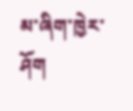མ་ཞིག་ཁྱེར་ཤོག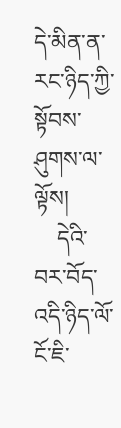དེ་མིན་ན་རང་ཉིད་ཀྱི་སྟོབས་ཤུགས་ལ་ལྟོས།
    དེའི་བར་བོད་འདི་ཉིད་ལོ་ངོ་ཇི་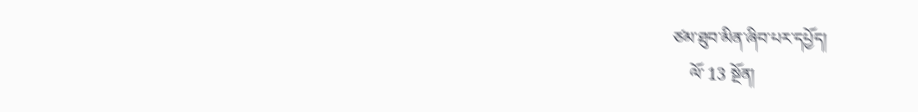ཙམ་ཐུབ་མིན་ཞིབ་པར་དཔྱོད།
    ལོ་ 13 སྔོན།